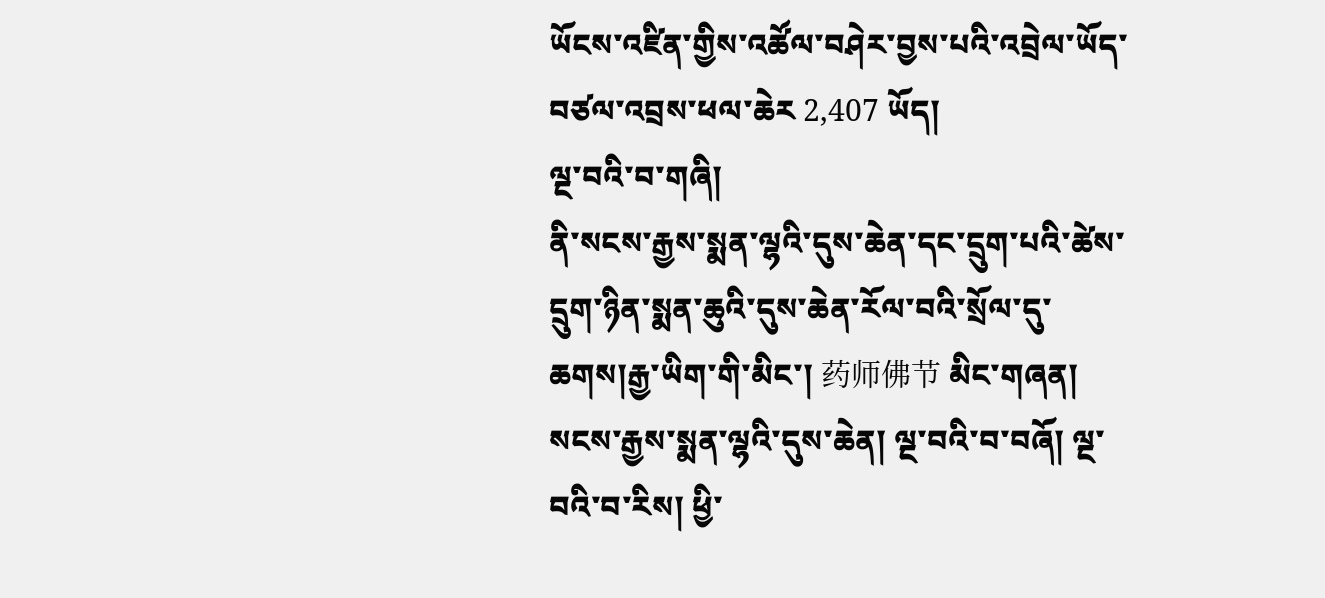ཡོངས་འཛིན་གྱིས་འཚོལ་བཤེར་བྱས་པའི་འབྲེལ་ཡོད་བཙལ་འབྲས་ཕལ་ཆེར 2,407 ཡོད།
ལྔ་བའི་བ་གཞི།
ནི་སངས་རྒྱས་སྨན་ལྷའི་དུས་ཆེན་དང་དྲུག་པའི་ཚེས་དྲུག་ཉིན་སྨན་ཆུའི་དུས་ཆེན་རོལ་བའི་སྲོལ་དུ་ཆགས།རྒྱ་ཡིག་གི་མིང་། 药师佛节 མིང་གཞན། སངས་རྒྱས་སྨན་ལྷའི་དུས་ཆེན། ལྔ་བའི་བ་བཞོ། ལྔ་བའི་བ་རིས། ཕྱི་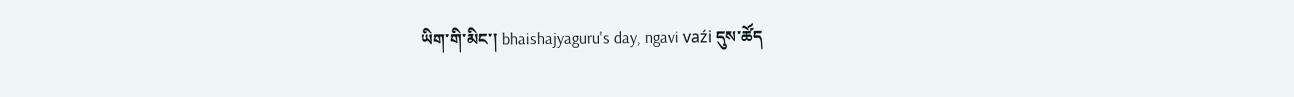ཡིག་གི་མིང་། bhaishajyaguru's day, ngavi vaźi དུས་ཚོད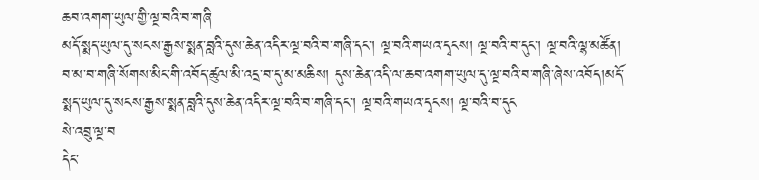ཆབ་འགག་ཡུལ་གྱི་ལྔ་བའི་བ་གཞི
མདོ་སྨད་ཡུལ་དུ་སངས་རྒྱས་སྨན་བླའི་དུས་ཆེན་འདིར་ལྔ་བའི་བ་གཞི་དང་། ལྔ་བའི་གཡའ་དྭངས། ལྔ་བའི་བ་དུང་། ལྔ་བའི་ལྷ་མཚོན། བ་མ་བ་གཞི་སོགས་མིང་གི་འབོད་ཚུལ་མི་འདྲ་བ་དུ་མ་མཆིས། དུས་ཆེན་འདི་ལ་ཆབ་འགག་ཡུལ་དུ་ལྔ་བའི་བ་གཞི་ཞེས་འབོད།མདོ་སྨད་ཡུལ་དུ་སངས་རྒྱས་སྨན་བླའི་དུས་ཆེན་འདིར་ལྔ་བའི་བ་གཞི་དང་། ལྔ་བའི་གཡའ་དྭངས། ལྔ་བའི་བ་དུང
སེ་འབྲུ་ལྔ་བ
དེང་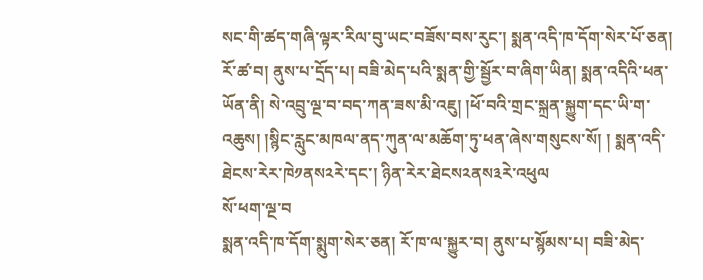སང་གི་ཚད་གཞི་ལྟར་རིལ་བུ་ཡང་བཟོས་བས་རུང་། སྨན་འདི་ཁ་དོག་སེར་པོ་ཅན། རོ་ཚ་བ། ནུས་པ་དྲོད་པ། བཟི་མེད་པའི་སྨན་གྱི་སྦྱོར་བ་ཞིག་ཡིན། སྨན་འདིའི་ཕན་ཡོན་ནི། སེ་འབྲུ་ལྔ་བ་བད་ཀན་ཟས་མི་འཇུ། །ཕོ་བའི་གྲང་སྐྲན་སྐྱུག་དང་ཡི་ག་འཆུས། །སྙིང་རླུང་མཁལ་ནད་ཀུན་ལ་མཆོག་ཏུ་ཕན་ཞེས་གསུངས་སོ། ། སྨན་འདི་ཐེངས་རེར་ཁེ༡ནས༢རེ་དང་། ཉིན་རེར་ཐེངས༢ནས༣རེ་འཕུལ
སོ་ཕག་ལྔ་བ
སྨན་འདི་ཁ་དོག་སྨུག་སེར་ཅན། རོ་ཁ་ལ་སྐྱུར་བ། ནུས་པ་སྙོམས་པ། བཟི་མེད་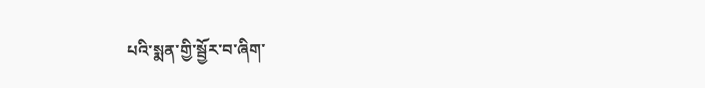པའི་སྨན་གྱི་སྦྱོར་བ་ཞིག་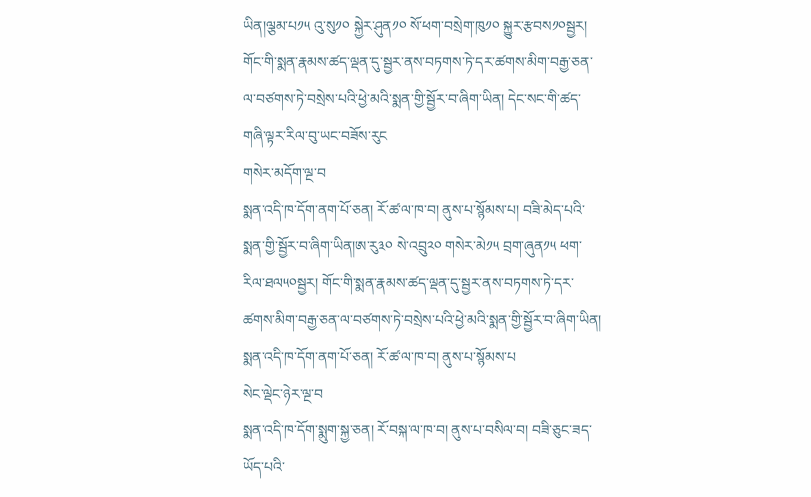ཡིན།ལྕམ་པ༡༥ འུ་སུ༡༠ སྐྱེར་ཤུན༡༠ སོ་ཕག་བསྲེག་ཁུ༡༠ སྐྱུར་རྩབས༡༠སྦྱར། གོང་གི་སྨན་རྣམས་ཚད་ལྡན་དུ་སྦྱར་ནས་བཏགས་ཏེ་དར་ཚགས་མིག་བརྒྱ་ཅན་ལ་བཙགས་ཏེ་བསྲེས་པའི་ཕྱེ་མའི་སྨན་གྱི་སྦྱོར་བ་ཞིག་ཡིན། དེང་སང་གི་ཚད་གཞི་ལྟར་རིལ་བུ་ཡང་བཟོས་རུང
གསེར་མདོག་ལྔ་བ
སྨན་འདི་ཁ་དོག་ནག་པོ་ཅན། རོ་ཚ་ལ་ཁ་བ། ནུས་པ་སྙོམས་པ། བཟི་མེད་པའི་སྨན་གྱི་སྦྱོར་བ་ཞིག་ཡིན།ཨ་རུ༣༠ སེ་འབྲུ༢༠ གསེར་མེ༡༥ བྲག་ཞུན༡༥ ཕག་རིལ་ཐལ༥༠སྦྱར། གོང་གི་སྨན་རྣམས་ཚད་ལྡན་དུ་སྦྱར་ནས་བཏགས་ཏེ་དར་ཚགས་མིག་བརྒྱ་ཅན་ལ་བཙགས་ཏེ་བསྲེས་པའི་ཕྱེ་མའི་སྨན་གྱི་སྦྱོར་བ་ཞིག་ཡིན། སྨན་འདི་ཁ་དོག་ནག་པོ་ཅན། རོ་ཚ་ལ་ཁ་བ། ནུས་པ་སྙོམས་པ
སེང་ལྡེང་ཉེར་ལྔ་བ
སྨན་འདི་ཁ་དོག་སྨུག་སྐྱ་ཅན། རོ་བསྐ་ལ་ཁ་བ། ནུས་པ་བསིལ་བ། བཟི་ཅུང་ཟད་ཡོད་པའི་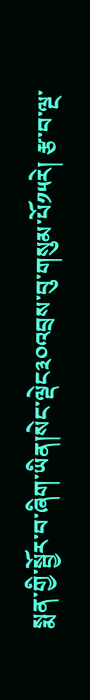སྨན་གྱི་སྦྱོར་བ་ཞིག་ཡིན།སེང་ལྡེང༣༠འབྲས་བུ་གསུམ་པོ༡༥རེ། རྩ་བ་ལྔ་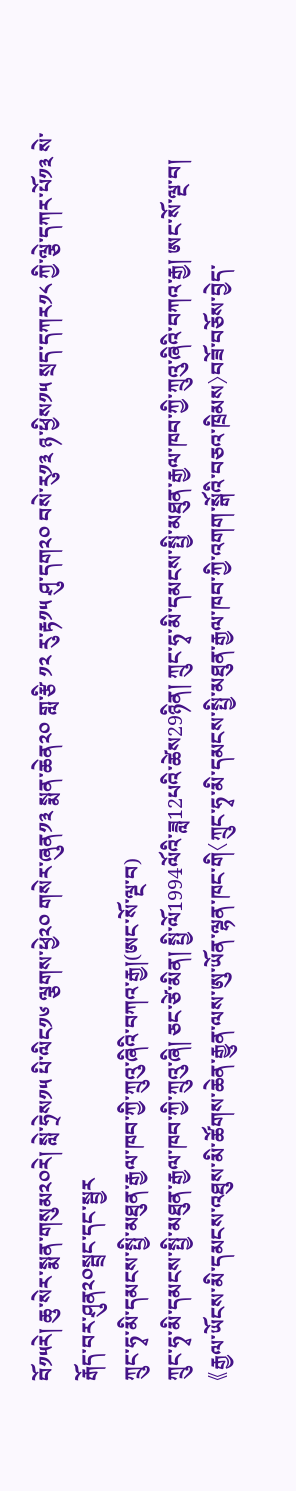བོ༡༥རེ། ཆུ་སེར་སྨན་གསུམ༢༠རེ། སླེ་ཧྲེས༡༥ པི་ལིང༡༦ ལྕགས་ཕྱེ༢༠ གསེར་ཞུན༡༣ སྨན་ཆེན༢༠ གླ་རྩི ༡༢ རུ་རྟ༡༥ ཤུ་དག༢༠ བསེ་རུ༡༣ ཉ་ཕྱིས༡༥ སྲད་དཀར༡༨ ཀྱི་ལྕེ་དཀར་པོ༡༣ སེ་རྒོད་བར་ཤུན༢༠སྦྲང་དང་སྦྱར
ཀྲུང་ཧྭ་མི་དམངས་སྤྱི་མཐུན་རྒྱལ་ཁབ་ཀྱི་ཀྲུའུ་ཞིའི་བཀའ་རྒྱ།(ཨང་སོ་ལྔ་བ)
ཀྲུང་ཧྭ་མི་དམངས་སྤྱི་མཐུན་རྒྱལ་ཁབ་ཀྱི་ཀྲུའུ་ཞི། ཅང་ཙེ་མིན། སྤྱི་ལོ1994ལོའི་ཟླ12པའི་ཚེས29ཉིན། ཀྲུང་ཧྭ་མི་དམངས་སྤྱི་མཐུན་རྒྱལ་ཁབ་ཀྱི་ཀྲུའུ་ཞིའི་བཀའ་རྒྱ། ཨང་སོ་ལྔ་བ། 《རྒྱལ་ཡོངས་མི་དམངས་འཐུས་མི་ཚོགས་ཆེན་རྒྱུན་ལས་ཨུ་ཡོན་ལྷན་ཁང་གི〈ཀྲུང་ཧྭ་མི་དམངས་སྤྱི་མཐུན་རྒྱལ་ཁབ་ཀྱི་འགག་སྒོའི་བཅའ་ཁྲིམས〉བཟོ་བཅོས་བྱེད་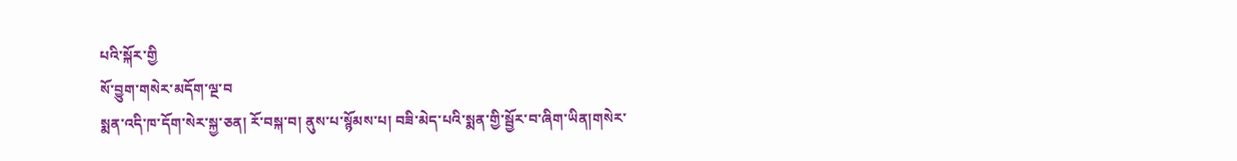པའི་སྐོར་གྱི
སོ་བྱུག་གསེར་མདོག་ལྔ་བ
སྨན་འདི་ཁ་དོག་སེར་སྐྱ་ཅན། རོ་བསྐ་བ། ནུས་པ་སྙོམས་པ། བཟི་མེད་པའི་སྨན་གྱི་སྦྱོར་བ་ཞིག་ཡིན།གསེར་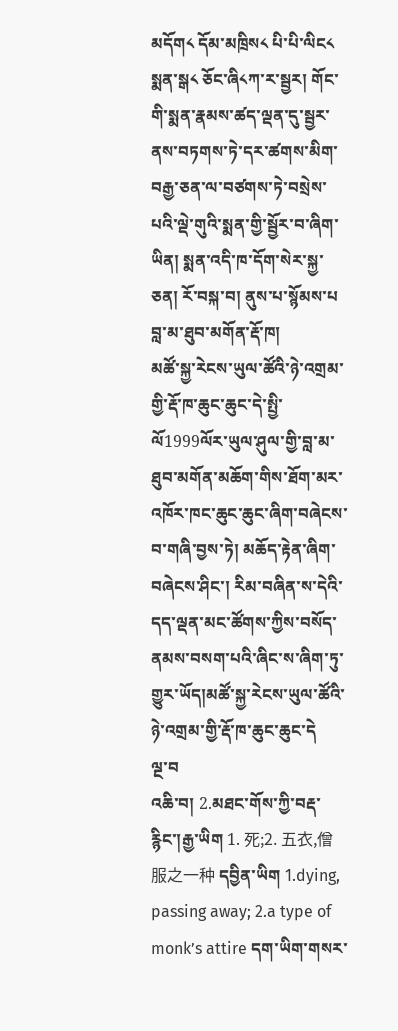མདོག༨ དོམ་མཁྲིས༨ པི་པི་ལིང༨ སྨན་སྒ༨ ཅོང་ཞི༨ཀ་ར་སྦྱར། གོང་གི་སྨན་རྣམས་ཚད་ལྡན་དུ་སྦྱར་ནས་བཏགས་ཏེ་དར་ཚགས་མིག་བརྒྱ་ཅན་ལ་བཙགས་ཏེ་བསྲེས་པའི་ལྡེ་གུའི་སྨན་གྱི་སྦྱོར་བ་ཞིག་ཡིན། སྨན་འདི་ཁ་དོག་སེར་སྐྱ་ཅན། རོ་བསྐ་བ། ནུས་པ་སྙོམས་པ
བླ་མ་ཐུབ་མགོན་རྡོ་ཁ།
མཚོ་སྐྱ་རེངས་ཡུལ་ཚོའི་ཉེ་འགྲམ་གྱི་རྡོ་ཁ་ཆུང་ཆུང་དེ་སྤྱི་ལོ1999ལོར་ཡུལ་ཤུལ་གྱི་བླ་མ་ཐུབ་མགོན་མཆོག་གིས་ཐོག་མར་འཁོར་ཁང་ཆུང་ཆུང་ཞིག་བཞེངས་བ་གཞི་བྱས་ཏེ། མཆོད་རྟེན་ཞིག་བཞེངས་ཤིང་། རིམ་བཞིན་ས་དེའི་དད་ལྡན་མང་ཚོགས་ཀྱིས་བསོད་ནམས་བསག་པའི་ཞིང་ས་ཞིག་ཏུ་གྱུར་ཡོད།མཚོ་སྐྱ་རེངས་ཡུལ་ཚོའི་ཉེ་འགྲམ་གྱི་རྡོ་ཁ་ཆུང་ཆུང་དེ
ལྔ་བ
འཆི་བ། 2.མཐང་གོས་ཀྱི་བརྡ་རྙིང་།རྒྱ་ཡིག 1. 死;2. 五衣,僧服之一种 དབྱིན་ཡིག 1.dying, passing away; 2.a type of monk’s attire དག་ཡིག་གསར་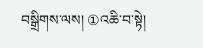བསྒྲིགས་ལས། ①འཆི་བ་སྟེ།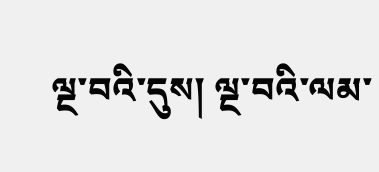ལྔ་བའི་དུས། ལྔ་བའི་ལམ་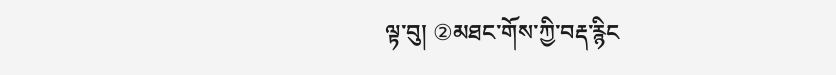ལྟ་བུ། ②མཐང་གོས་ཀྱི་བརྡ་རྙིང